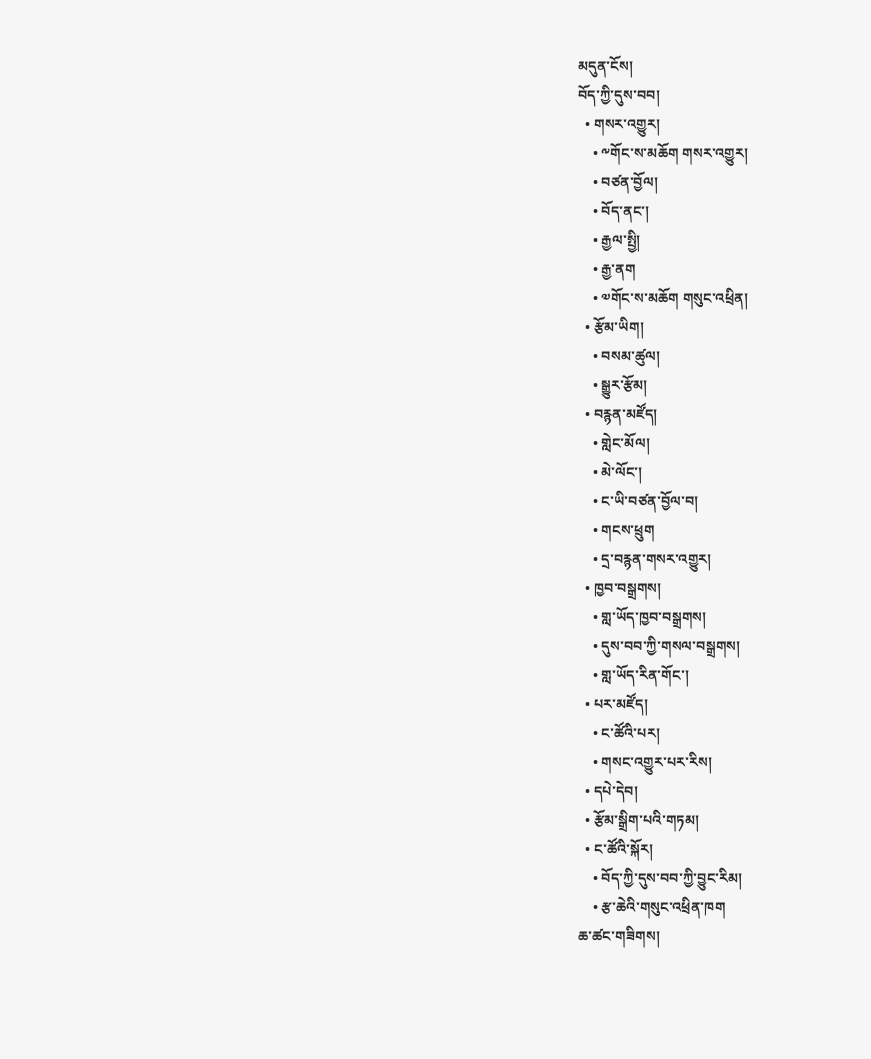མདུན་ངོས།
བོད་ཀྱི་དུས་བབ།
  • གསར་འགྱུར།
    • ༸གོང་ས་མཆོག གསར་འགྱུར།
    • བཙན་བྱོལ།
    • བོད་ནང་།
    • རྒྱལ་སྤྱི།
    • རྒྱ་ནག
    • ༧གོང་ས་མཆོག གསུང་འཕྲིན།
  • རྩོམ་ཡིག།
    • བསམ་ཚུལ།
    • སྒྱུར་རྩོམ།
  • བརྙན་མཛོད།
    • གླེང་མོལ།
    • མེ་ལོང་།
    • ང་ཡི་བཙན་བྱོལ་བ།
    • གངས་ཕྲུག
    • དྲ་བརྙན་གསར་འགྱུར།
  • ཁྱབ་བསྒྲགས།
    • གླ་ཡོད་ཁྱབ་བསྒྲགས།
    • དུས་བབ་ཀྱི་གསལ་བསྒྲགས།
    • གླ་ཡོད་རིན་གོང་།
  • པར་མཛོད།
    • ང་ཚོའི་པར།
    • གསང་འགྱུར་པར་རིས།
  • དཔེ་དེབ།
  • རྩོམ་སྒྲིག་པའི་གཏམ།
  • ང་ཚོའི་སྐོར།
    • བོད་ཀྱི་དུས་བབ་ཀྱི་བྱུང་རིམ།
    • རྩ་ཆེའི་གསུང་འཕྲིན་ཁག
ཆ་ཚང་གཟིགས།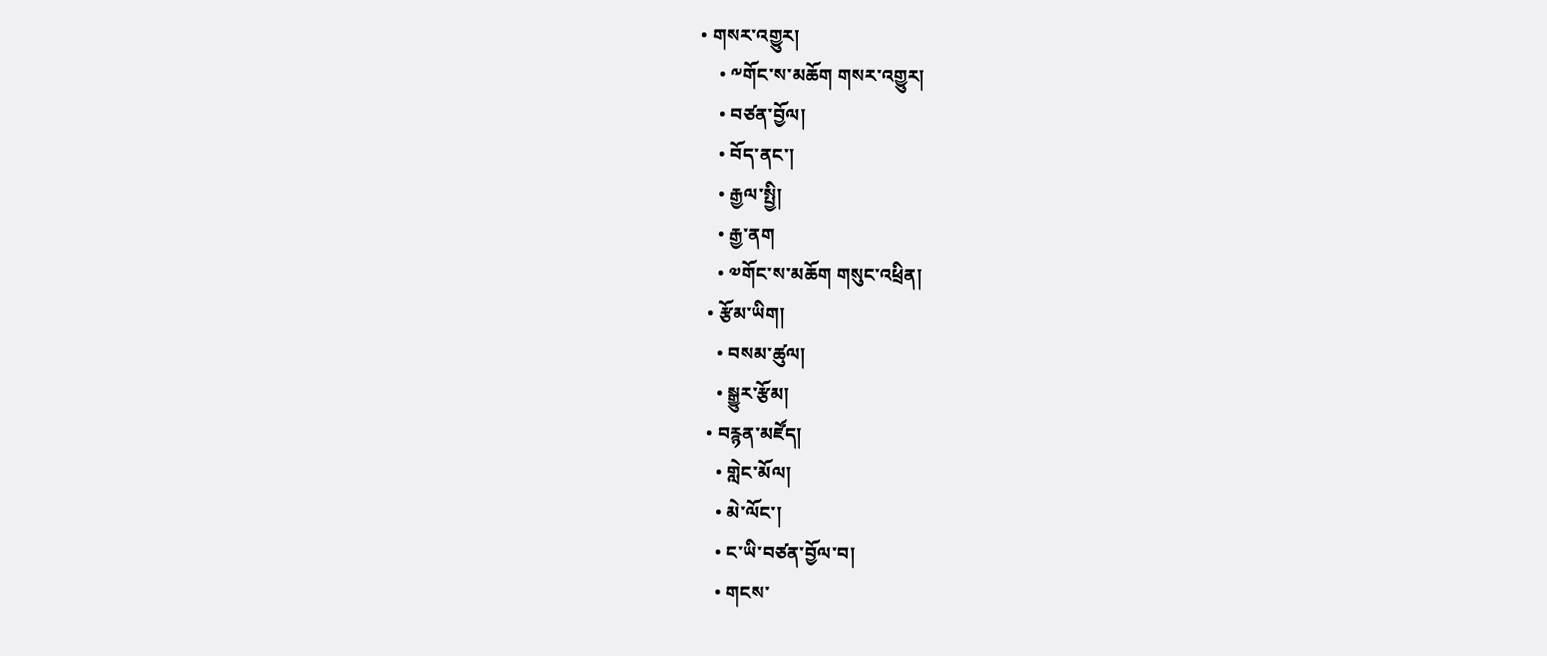• གསར་འགྱུར།
    • ༸གོང་ས་མཆོག གསར་འགྱུར།
    • བཙན་བྱོལ།
    • བོད་ནང་།
    • རྒྱལ་སྤྱི།
    • རྒྱ་ནག
    • ༧གོང་ས་མཆོག གསུང་འཕྲིན།
  • རྩོམ་ཡིག།
    • བསམ་ཚུལ།
    • སྒྱུར་རྩོམ།
  • བརྙན་མཛོད།
    • གླེང་མོལ།
    • མེ་ལོང་།
    • ང་ཡི་བཙན་བྱོལ་བ།
    • གངས་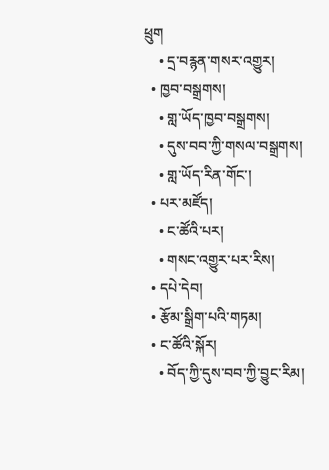ཕྲུག
    • དྲ་བརྙན་གསར་འགྱུར།
  • ཁྱབ་བསྒྲགས།
    • གླ་ཡོད་ཁྱབ་བསྒྲགས།
    • དུས་བབ་ཀྱི་གསལ་བསྒྲགས།
    • གླ་ཡོད་རིན་གོང་།
  • པར་མཛོད།
    • ང་ཚོའི་པར།
    • གསང་འགྱུར་པར་རིས།
  • དཔེ་དེབ།
  • རྩོམ་སྒྲིག་པའི་གཏམ།
  • ང་ཚོའི་སྐོར།
    • བོད་ཀྱི་དུས་བབ་ཀྱི་བྱུང་རིམ།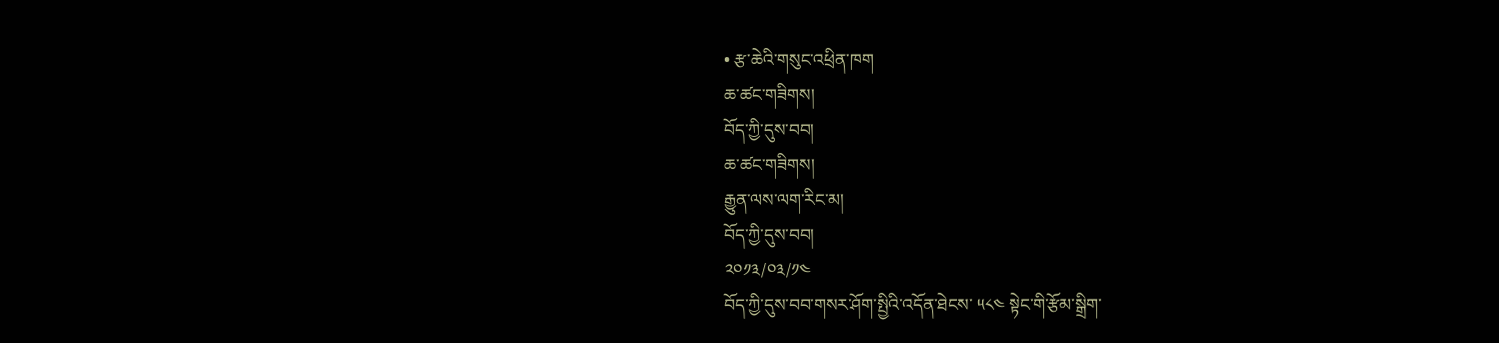• རྩ་ཆེའི་གསུང་འཕྲིན་ཁག
ཆ་ཚང་གཟིགས།
བོད་ཀྱི་དུས་བབ།
ཆ་ཚང་གཟིགས།
རྒྱུན་ལས་ལག་རིང་མ།
བོད་ཀྱི་དུས་བབ།
༢༠༡༣/༠༣/༡༤
བོད་ཀྱི་དུས་བབ་གསར་ཤོག་སྤྱིའི་འདོན་ཐེངས་ ༥༨༤ སྟེང་གི་རྩོམ་སྒྲིག་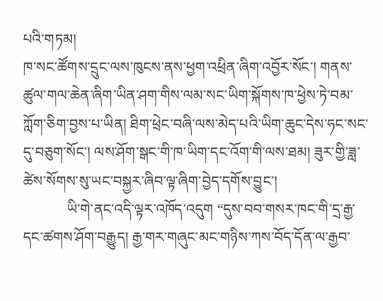པའི་གཏམ།
ཁ་སང་ཚོགས་དྲུང་ལས་ཁུངས་ནས་ཕྱག་འཕྲིན་ཞིག་འབྱོར་སོང་། གནས་ཚུལ་གལ་ཆེན་ཞིག་ཡིན་ཤག་གིས་ལམ་སང་ཡིག་སྐོགས་ཁ་ཕྱེས་ཏེ་བམ་ཀློག་ཅིག་བྱས་པ་ཡིན། ཐིག་ཕྲེང་བཞི་ལས་མེད་པའི་ཡིག་ཆུང་དེས་ཧང་སང་དུ་བཅུག་སོང་། ལས་ཤོག་སྒང་གི་ཁ་ཡིག་དང་འོག་གི་ལས་ཐམ། ཟུར་གྱི་ཟླ་ཚེས་སོགས་སུ་ཡང་བསྐྱར་ཞིབ་ལྟ་ཞིག་བྱེད་དགོས་བྱུང་།
            ཡི་གེ་ནང་འདི་ལྟར་འཁོད་འདུག “དུས་བབ་གསར་ཁང་གི་དྲ་རྒྱ་དང་ཚགས་ཤོག་བརྒྱུད། རྒྱ་གར་གཞུང་མང་གཉིས་ཀས་བོད་དོན་ལ་རྒྱབ་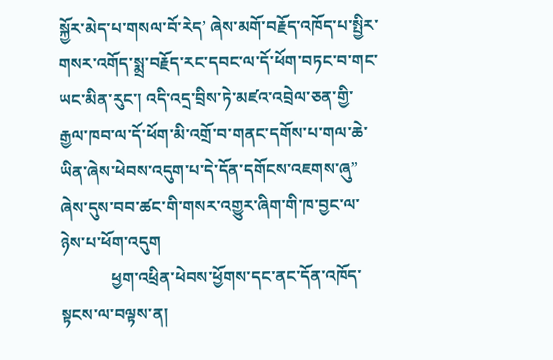སྐྱོར་མེད་པ་གསལ་བོ་རེད’ ཞེས་མགོ་བརྗོད་འཁོད་པ་སྤྱིར་གསར་འགོད་སྨྲ་བརྗོད་རང་དབང་ལ་དོ་ཕོག་བཏང་བ་གང་ཡང་མིན་རུང་། འདི་འདྲ་བྲིས་ཏེ་མཛའ་འབྲེལ་ཅན་གྱི་རྒྱལ་ཁབ་ལ་དོ་ཕོག་མི་འགྲོ་བ་གནང་དགོས་པ་གལ་ཆེ་ཡིན་ཞེས་ཕེབས་འདུག་པ་དེ་དོན་དགོངས་འཇགས་ཞུ” ཞེས་དུས་བབ་ཚང་གི་གསར་འགྱུར་ཞིག་གི་ཁ་བྱང་ལ་ཉེས་པ་ཕོག་འདུག
            ཕྱག་འཕྲིན་ཕེབས་ཕྱོགས་དང་ནང་དོན་འཁོད་སྟངས་ལ་བལྟས་ན།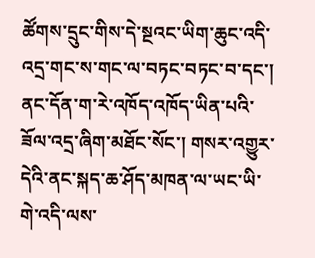ཚོགས་དྲུང་གིས་དེ་སྔའང་ཡིག་ཆུང་འདི་འདྲ་གང་ས་གང་ལ་བཏང་བཏང་བ་དང་། ནང་དོན་ག་རེ་འཁོད་འཁོད་ཡིན་པའི་ཟོལ་འདྲ་ཞིག་མཐོང་སོང་། གསར་འགྱུར་དེའི་ནང་སྐད་ཆ་ཤོད་མཁན་ལ་ཡང་ཡི་གེ་འདི་ལས་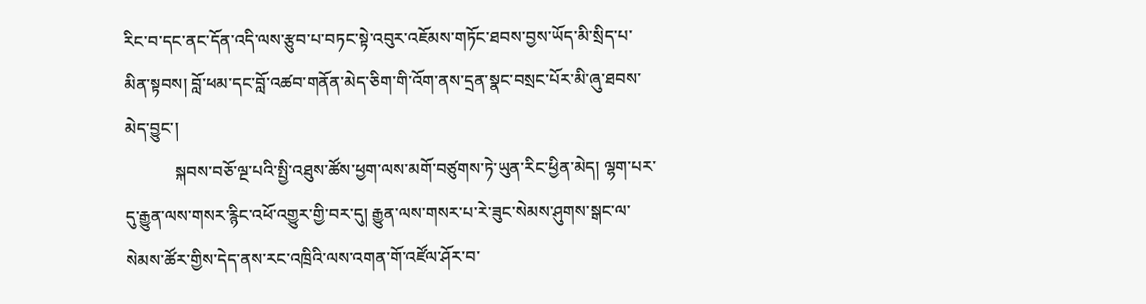རིང་བ་དང་ནང་དོན་འདི་ལས་རྩུབ་པ་བཏང་སྟེ་འབུར་འཇོམས་གཏོང་ཐབས་བྱས་ཡོད་མི་སྲིད་པ་མིན་སྟབས། བློ་ཕམ་དང་བློ་འཚབ་གནོན་མེད་ཅིག་གི་འོག་ནས་དྲན་སྣང་བསྲང་པོར་མི་ཞུ་ཐབས་མེད་བྱུང་།
            སྐབས་བཅོ་ལྔ་པའི་སྤྱི་འཐུས་ཚོས་ཕྱག་ལས་མགོ་བཙུགས་ཏེ་ཡུན་རིང་ཕྱིན་མེད། ལྷག་པར་དུ་རྒྱུན་ལས་གསར་རྙིང་འཕོ་འགྱུར་གྱི་བར་དུ། རྒྱུན་ལས་གསར་པ་རེ་ཟུང་སེམས་ཤུགས་སྒང་ལ་སེམས་ཚོར་གྱིས་དེད་ནས་རང་འཁྲིའི་ལས་འགན་གོ་འཛོལ་ཤོར་བ་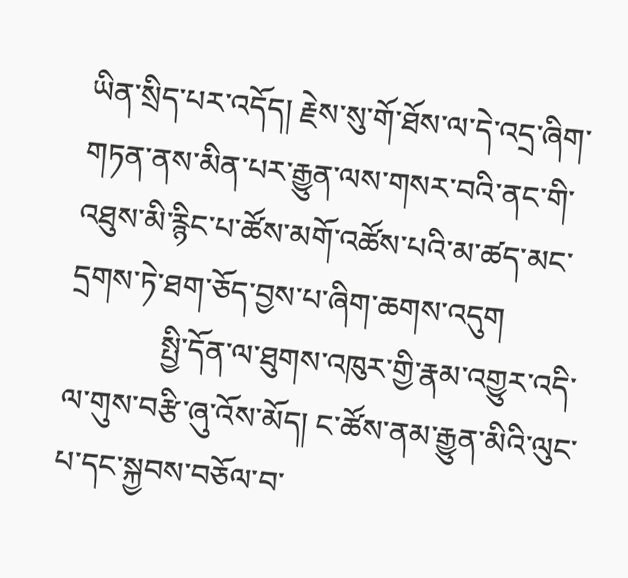ཡིན་སྲིད་པར་འདོད། རྗེས་སུ་གོ་ཐོས་ལ་དེ་འདྲ་ཞིག་གཏན་ནས་མིན་པར་རྒྱུན་ལས་གསར་བའི་ནང་གི་འཐུས་མི་རྙིང་པ་ཚོས་མགོ་འཚོས་པའི་མ་ཚད་མང་དྲགས་ཏེ་ཐག་ཅོད་བྱས་པ་ཞིག་ཆགས་འདུག
            སྤྱི་དོན་ལ་ཐུགས་འཁུར་གྱི་རྣམ་འགྱུར་འདི་ལ་གུས་བརྩི་ཞུ་འོས་མོད། ང་ཚོས་ནམ་རྒྱུན་མིའི་ལུང་པ་དང་སྐྱབས་བཅོལ་བ་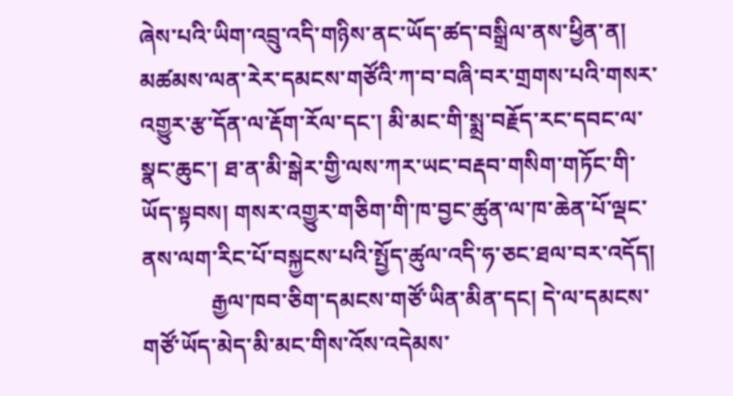ཞེས་པའི་ཡིག་འབྲུ་འདི་གཉིས་ནང་ཡོད་ཚད་བསྒྲིལ་ནས་ཕྱིན་ན། མཚམས་ལན་རེར་དམངས་གཙོའི་ཀ་བ་བཞི་བར་གྲགས་པའི་གསར་འགྱུར་རྩ་དོན་ལ་རྡོག་རོལ་དང་། མི་མང་གི་སྨྲ་བརྗོད་རང་དབང་ལ་སྣང་ཆུང་། ཐ་ན་མི་སྒེར་གྱི་ལས་ཀར་ཡང་བརྡབ་གསིག་གཏོང་གི་ཡོད་སྟབས། གསར་འགྱུར་གཅིག་གི་ཁ་བྱང་ཚུན་ལ་ཁ་ཆེན་པོ་ལྡང་ནས་ལག་རིང་པོ་བསྐྱངས་པའི་སྤྱོད་ཚུལ་འདི་ཧ་ཅང་ཐལ་བར་འདོད།
            རྒྱལ་ཁབ་ཅིག་དམངས་གཙོ་ཡིན་མིན་དང། དེ་ལ་དམངས་གཙོ་ཡོད་མེད་མི་མང་གིས་འོས་འདེམས་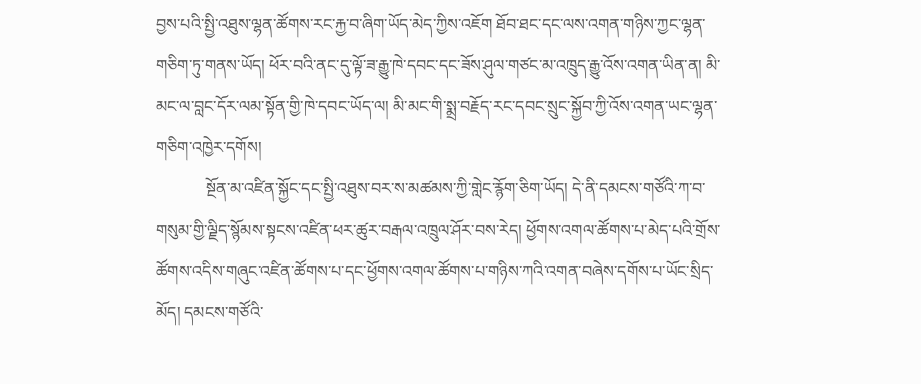བྱས་པའི་སྤྱི་འཐུས་ལྷན་ཚོགས་རང་རྐྱ་བ་ཞིག་ཡོད་མེད་ཀྱིས་འཇོག ཐོབ་ཐང་དང་ལས་འགན་གཉིས་ཀྱང་ལྷན་གཅིག་ཏུ་གནས་ཡོད། ཕོར་བའི་ནང་དུ་ལྟོ་ཟ་རྒྱུ་ཁེ་དབང་དང་ཟོས་ཤུལ་གཙང་མ་འཁྲུད་རྒྱུ་འོས་འགན་ཡིན་ན། མི་མང་ལ་བླང་དོར་ལམ་སྟོན་གྱི་ཁེ་དབང་ཡོད་ལ། མི་མང་གི་སྨྲ་བརྗོད་རང་དབང་སྲུང་སྐྱོབ་ཀྱི་འོས་འགན་ཡང་ལྷན་གཅིག་འཁྱེར་དགོས།
            སྔོན་མ་འཛིན་སྐྱོང་དང་སྤྱི་འཐུས་བར་ས་མཚམས་ཀྱི་གླེང་རྙོག་ཅིག་ཡོད། དེ་ནི་དམངས་གཙོའི་ཀ་བ་གསུམ་གྱི་ལྗིད་སྙོམས་སྟངས་འཛིན་ཕར་ཚུར་བརྒལ་འཁྲུལ་ཤོར་བས་རེད། ཕྱོགས་འགལ་ཚོགས་པ་མེད་པའི་གྲོས་ཚོགས་འདིས་གཞུང་འཛིན་ཚོགས་པ་དང་ཕྱོགས་འགལ་ཚོགས་པ་གཉིས་ཀའི་འགན་བཞེས་དགོས་པ་ཡོང་སྲིད་མོད། དམངས་གཙོའི་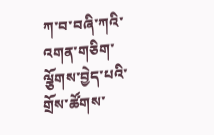ཀ་བ་བཞི་ཀའི་འགན་གཅིག་ལྕོགས་བྱེད་པའི་གྲོས་ཚོགས་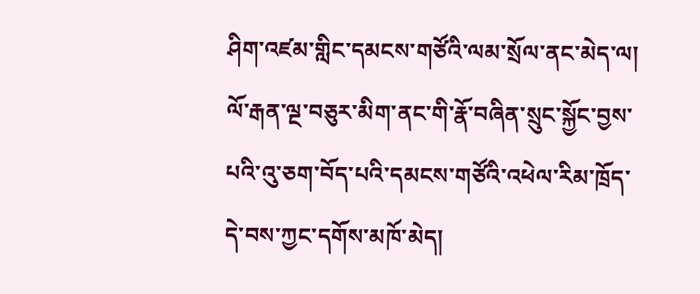ཤིག་འཛམ་གླིང་དམངས་གཙོའི་ལམ་སྲོལ་ནང་མེད་ལ། ལོ་རྒན་ལྔ་བཅུར་མིག་ནང་གི་རྣོ་བཞིན་སྲུང་སྐྱོང་བྱས་པའི་འུ་ཅག་བོད་པའི་དམངས་གཙོའི་འཕེལ་རིམ་ཁྲོད་དེ་བས་ཀྱང་དགོས་མཁོ་མེད།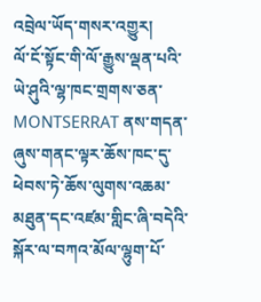འབྲེལ་ཡོད་གསར་འགྱུར།
ལོ་ངོ་སྟོང་གི་ལོ་རྒྱུས་ལྡན་པའི་ཡེ་ཤུའི་ལྷ་ཁང་གྲགས་ཅན་ MONTSERRAT ནས་གདན་ཞུས་གནང་ལྟར་ཆོས་ཁང་དུ་ཕེབས་ཏེ་ཆོས་ལུགས་འཆམ་མཐུན་དང་འཛམ་གླིང་ཞི་བདེའི་སྐོར་ལ་བཀའ་མོལ་ལྷུག་པོ་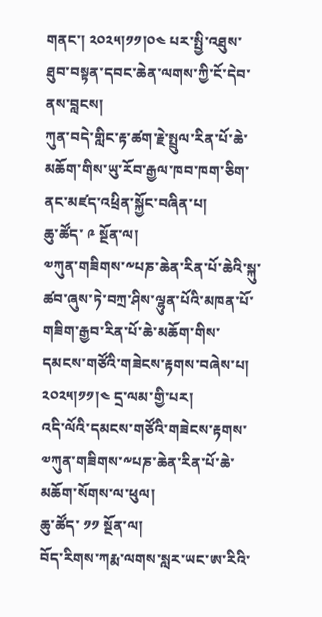གནང་། ༢༠༢༥།༡༡།༠༤ པར་སྤྱི་འཐུས་ཐུབ་བསྟན་དབང་ཆེན་ལགས་ཀྱི་ངོ་དེབ་ནས་བླངས།
ཀུན་བདེ་གླིང་རྟ་ཚག་རྗེ་སྤྲུལ་རིན་པོ་ཆེ་མཆོག་གིས་ཡུ་རོབ་རྒྱལ་ཁབ་ཁག་ཅིག་ནང་མཛད་འཕྲིན་སྐྱོང་བཞིན་པ།
ཆུ་ཚོད་ ༩ སྔོན་ལ།
༧ཀུན་གཟིགས་༸པཎ་ཆེན་རིན་པོ་ཆེའི་སྐུ་ཚབ་ཞུས་ཏེ་བཀྲ་ཤིས་ལྷུན་པོའི་མཁན་པོ་གཟིག་རྒྱབ་རིན་པོ་ཆེ་མཆོག་གིས་དམངས་གཙོའི་གཟེངས་རྟགས་བཞེས་པ། ༢༠༢༥།༡༡།༤ དྲ་ལམ་གྱི་པར།
འདི་ལོའི་དམངས་གཙོའི་གཟེངས་རྟགས་༧ཀུན་གཟིགས་༸པཎ་ཆེན་རིན་པོ་ཆེ་མཆོག་སོགས་ལ་ཕུལ།
ཆུ་ཚོད་ ༡༡ སྔོན་ལ།
བོད་རིགས་ཀརྨ་ལགས་སླར་ཡང་ཨ་རིའི་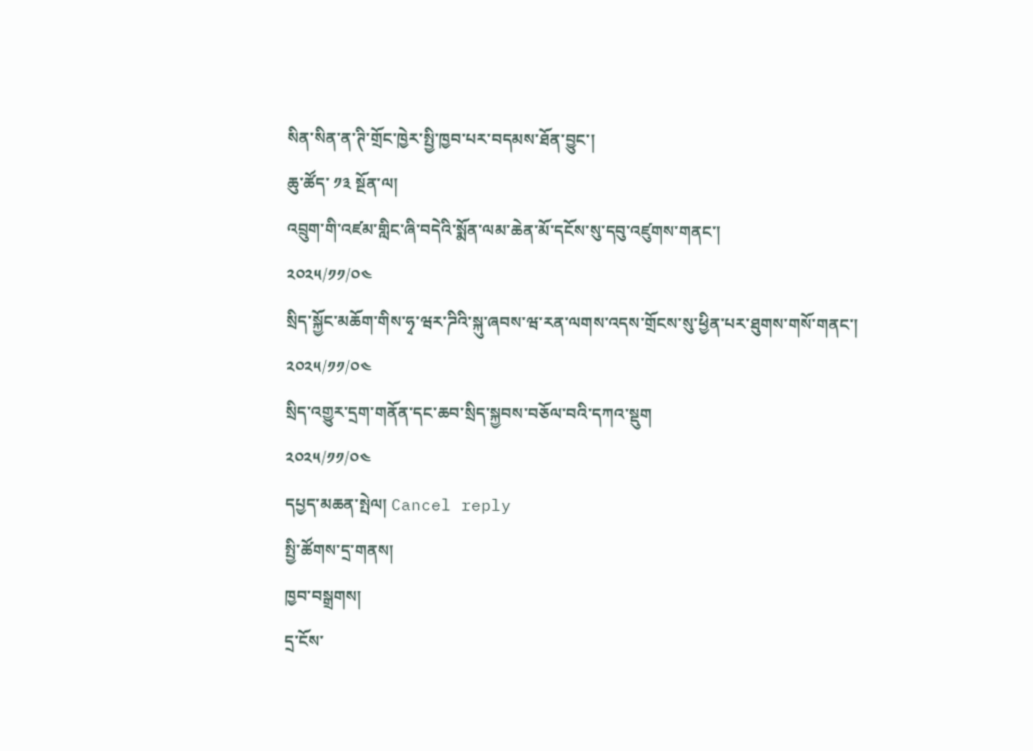སིན་སིན་ན་ཊི་གྲོང་ཁྱེར་སྤྱི་ཁྱབ་པར་བདམས་ཐོན་བྱུང་།
ཆུ་ཚོད་ ༡༣ སྔོན་ལ།
འབྲུག་གི་འཛམ་གླིང་ཞི་བདེའི་སྨོན་ལམ་ཆེན་མོ་དངོས་སུ་དབུ་འཛུགས་གནང་།
༢༠༢༥/༡༡/༠༤
སྲིད་སྐྱོང་མཆོག་གིས་ཧྭ་ཝར་ཌིའི་སྐུ་ཞབས་ཝ་རན་ལགས་འདས་གྲོངས་སུ་ཕྱིན་པར་ཐུགས་གསོ་གནང་།
༢༠༢༥/༡༡/༠༤
སྲིད་འགྱུར་དྲག་གནོན་དང་ཆབ་སྲིད་སྐྱབས་བཅོལ་བའི་དཀའ་སྡུག
༢༠༢༥/༡༡/༠༤
དཔྱད་མཆན་སྤེལ། Cancel reply
སྤྱི་ཚོགས་དྲ་གནས།
ཁྱབ་བསྒྲགས།
དྲ་ངོས་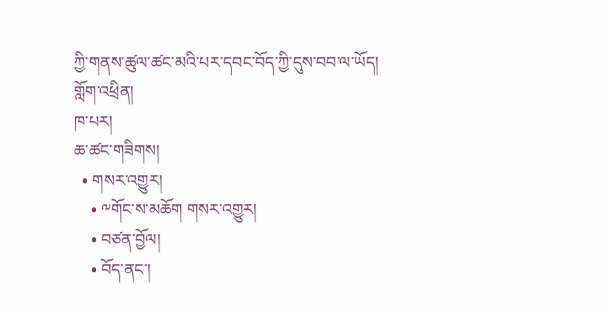ཀྱི་གནས་ཚུལ་ཚང་མའི་པར་དབང་བོད་ཀྱི་དུས་བབ་ལ་ཡོད།
གློག་འཕྲིན།
ཁ་པར།
ཆ་ཚང་གཟིགས།
  • གསར་འགྱུར།
    • ༸གོང་ས་མཆོག གསར་འགྱུར།
    • བཙན་བྱོལ།
    • བོད་ནང་།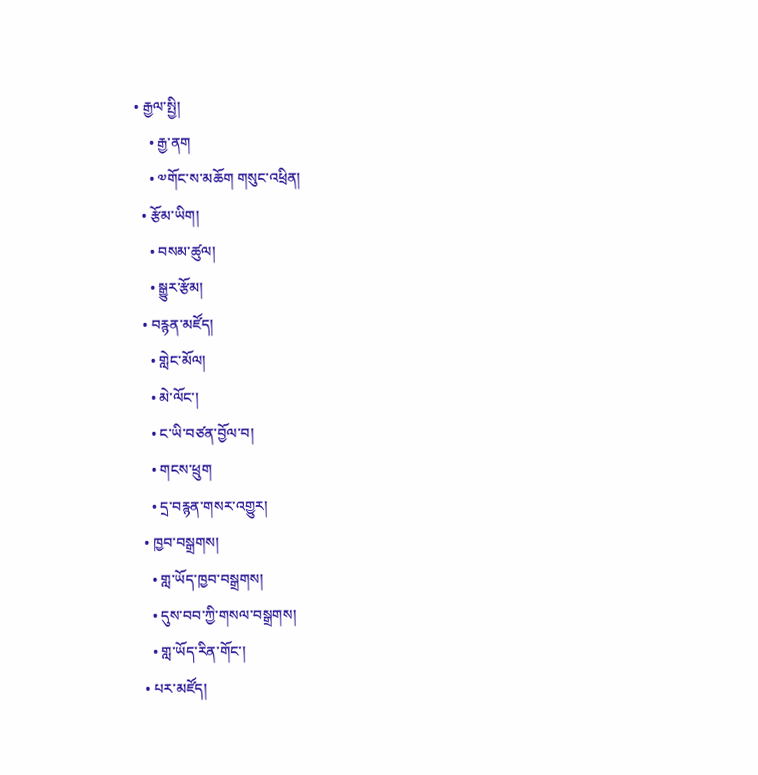• རྒྱལ་སྤྱི།
    • རྒྱ་ནག
    • ༧གོང་ས་མཆོག གསུང་འཕྲིན།
  • རྩོམ་ཡིག།
    • བསམ་ཚུལ།
    • སྒྱུར་རྩོམ།
  • བརྙན་མཛོད།
    • གླེང་མོལ།
    • མེ་ལོང་།
    • ང་ཡི་བཙན་བྱོལ་བ།
    • གངས་ཕྲུག
    • དྲ་བརྙན་གསར་འགྱུར།
  • ཁྱབ་བསྒྲགས།
    • གླ་ཡོད་ཁྱབ་བསྒྲགས།
    • དུས་བབ་ཀྱི་གསལ་བསྒྲགས།
    • གླ་ཡོད་རིན་གོང་།
  • པར་མཛོད།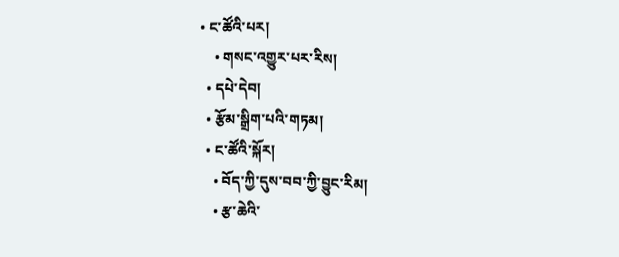• ང་ཚོའི་པར།
    • གསང་འགྱུར་པར་རིས།
  • དཔེ་དེབ།
  • རྩོམ་སྒྲིག་པའི་གཏམ།
  • ང་ཚོའི་སྐོར།
    • བོད་ཀྱི་དུས་བབ་ཀྱི་བྱུང་རིམ།
    • རྩ་ཆེའི་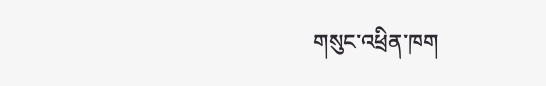གསུང་འཕྲིན་ཁག